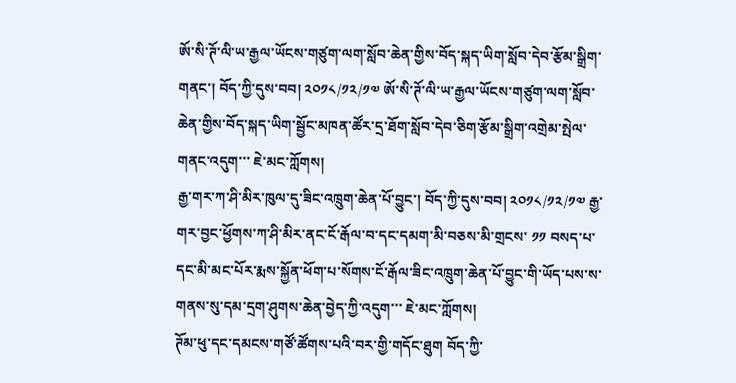ཨོ་སི་ཊོ་ལི་ཡ་རྒྱལ་ཡོངས་གཙུག་ལག་སློབ་ཆེན་གྱིས་བོད་སྐད་ཡིག་སློབ་དེབ་རྩོམ་སྒྲིག་གནང་། བོད་ཀྱི་དུས་བབ། ༢༠༡༨/༡༢/༡༧ ཨོ་སི་ཊོ་ལི་ཡ་རྒྱལ་ཡོངས་གཙུག་ལག་སློབ་ཆེན་གྱིས་བོད་སྐད་ཡིག་སྦྱོང་མཁན་ཚོར་དྲ་ཐོག་སློབ་དེབ་ཅིག་རྩོམ་སྒྲིག་འགྲེམ་སྤེལ་གནང་འདུག་་་ ཇེ་མང་ཀློགས།
རྒྱ་གར་ཀ་ཤི་མིར་ཁུལ་དུ་ཟིང་འཁྲུག་ཆེན་པོ་བྱུང་། བོད་ཀྱི་དུས་བབ། ༢༠༡༨/༡༢/༡༧ རྒྱ་གར་བྱང་ཕྱོགས་ཀ་ཤི་མིར་ནང་ངོ་རྒོལ་བ་དང་དམག་མི་བཅས་མི་གྲངས་ ༡༡ བསད་པ་དང་མི་མང་པོར་རྨས་སྐྱོན་ཕོག་པ་སོགས་ངོ་རྒོལ་ཟིང་འཁྲུག་ཆེན་པོ་བྱུང་གི་ཡོད་པས་ས་གནས་སུ་དམ་དྲག་ཤུགས་ཆེན་བྱེད་ཀྱི་འདུག་་་ ཇེ་མང་ཀློགས།
ཊོམ་ཕུ་དང་དམངས་གཙོ་ཚོགས་པའི་བར་གྱི་གདོང་ཐུག བོད་ཀྱི་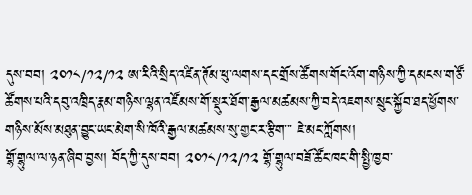དུས་བབ། ༢༠༡༨/༡༢/༡༢ ཨ་རིའི་སྲིད་འཛིན་ཊོམ་ཕུ་ལགས་དང་གྲོས་ཚོགས་གོང་འོག་གཉིས་ཀྱི་དམངས་གཙོ་ཚོགས་པའི་དབུ་འཁྲིད་རྣམ་གཉིས་ལྷན་འཛོམས་གོ་སྡུར་ཐོག་རྒྱལ་མཚམས་ཀྱི་བདེ་འཇགས་སྲུང་སྐྱོབ་ཐད་ཕྱོགས་གཉིས་མོས་མཐུན་བྱུང་ཡང་མེག་སི་ཁོའི་རྒྱལ་མཚམས་སུ་གྱང་ར་རྩིག་་་ ཇེ་མང་ཀློགས།
གྷོ་གྷུལ་ལ་ཉན་ཞིབ་བྱས། བོད་ཀྱི་དུས་བབ། ༢༠༡༨/༡༢/༡༢ གྷོ་གྷུལ་བཟོ་ཚོང་ཁང་གི་སྤྱི་ཁྱབ་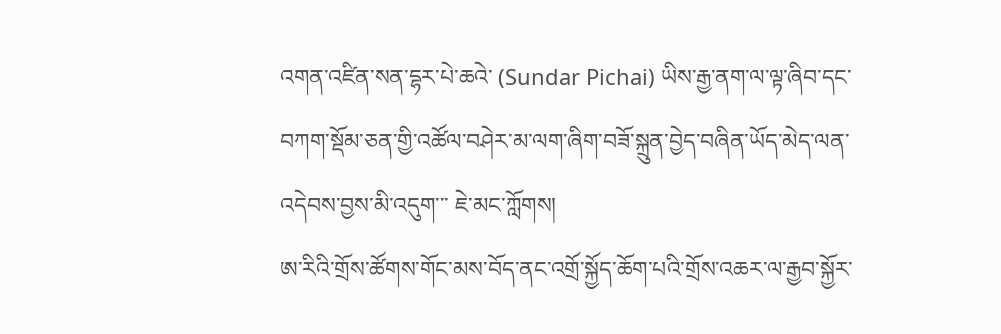འགན་འཛིན་སན་དྷར་པེ་ཆའེ་ (Sundar Pichai) ཡིས་རྒྱ་ནག་ལ་ལྟ་ཞིབ་དང་བཀག་སྡོམ་ཅན་གྱི་འཚོལ་བཤེར་མ་ལག་ཞིག་བཟོ་སྐྲུན་བྱེད་བཞིན་ཡོད་མེད་ལན་འདེབས་བྱས་མི་འདུག་་་ ཇེ་མང་ཀློགས།
ཨ་རིའི་གྲོས་ཚོགས་གོང་མས་བོད་ནང་འགྲོ་སྐྱོད་ཆོག་པའི་གྲོས་འཆར་ལ་རྒྱབ་སྐྱོར་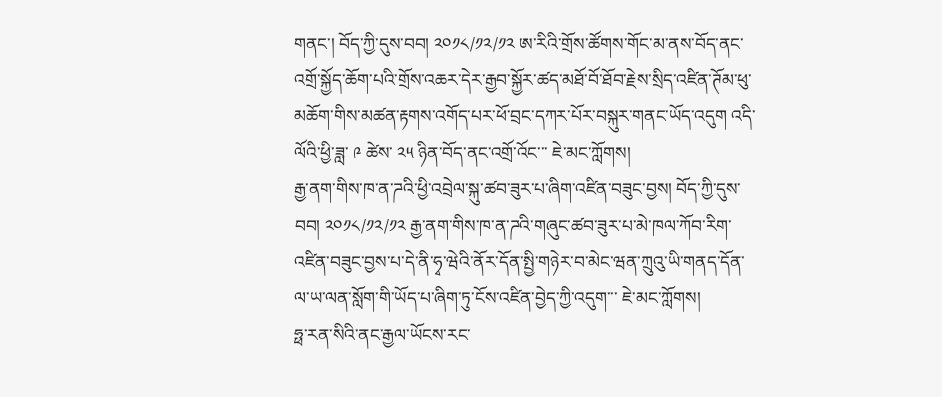གནང་། བོད་ཀྱི་དུས་བབ། ༢༠༡༨/༡༢/༡༢ ཨ་རིའི་གྲོས་ཚོགས་གོང་མ་ནས་བོད་ནང་འགྲོ་སྐྱོད་ཆོག་པའི་གྲོས་འཆར་དེར་རྒྱབ་སྐྱོར་ཚད་མཐོ་བོ་ཐོབ་རྗེས་སྲིད་འཛིན་ཊོམ་ཕུ་མཆོག་གིས་མཚན་རྟགས་འགོད་པར་ཕོ་བྲང་དཀར་པོར་བསྐུར་གནང་ཡོད་འདུག འདི་ལོའི་ཕྱི་ཟླ་ ༩ ཚེས་ ༢༥ ཉིན་བོད་ནང་འགྲོ་འོང་་་ ཇེ་མང་ཀློགས།
རྒྱ་ནག་གིས་ཁ་ན་ཌའི་ཕྱི་འབྲེལ་སྐུ་ཚབ་ཟུར་པ་ཞིག་འཛིན་བཟུང་བྱས། བོད་ཀྱི་དུས་བབ། ༢༠༡༨/༡༢/༡༢ རྒྱ་ནག་གིས་ཁ་ན་ཌའི་གཞུང་ཚབ་ཟུར་པ་མེ་ཁལ་ཀོབ་རིག་འཛིན་བཟུང་བྱས་པ་དེ་ནི་ཧྭ་ཝེའི་ནོར་དོན་སྤྱི་གཉེར་བ་མེང་ཝན་ཀྲུའུ་ཡི་གནད་དོན་ལ་ཡ་ལན་སློག་གི་ཡོད་པ་ཞིག་ཏུ་ངོས་འཛིན་བྱེད་ཀྱི་འདུག་་་ ཇེ་མང་ཀློགས།
ཧྥ་རན་སིའི་ནང་རྒྱལ་ཡོངས་རང་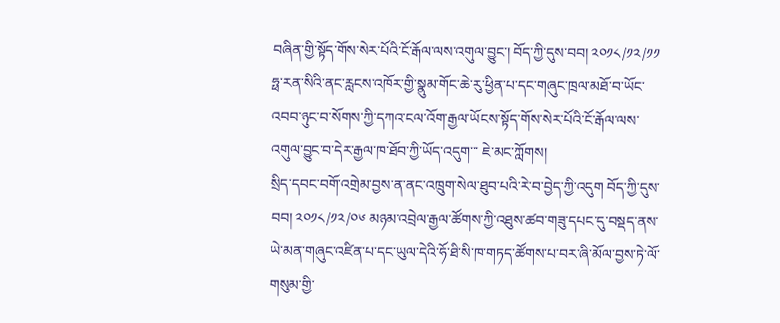བཞིན་གྱི་སྟོད་གོས་སེར་པོའི་ངོ་རྒོལ་ལས་འགུལ་བྱུང་། བོད་ཀྱི་དུས་བབ། ༢༠༡༨/༡༢/༡༡ ཧྥ་རན་སིའི་ནང་རླངས་འཁོར་གྱི་སྣུམ་གོང་ཆེ་རུ་ཕྱིན་པ་དང་གཞུང་ཁྲལ་མཐོ་བ་ཡོང་འབབ་ཉུང་བ་སོགས་ཀྱི་དཀའ་ངལ་འོག་རྒྱལ་ཡོངས་སྟོད་གོས་སེར་པོའི་ངོ་རྒོལ་ལས་འགུལ་བྱུང་བ་དེར་རྒྱལ་ཁ་ཐོབ་ཀྱི་ཡོད་འདུག་་་ ཇེ་མང་ཀློགས།
སྲིད་དབང་བགོ་འགྲེམ་བྱས་ན་ནང་འཁྲུག་སེལ་ཐུབ་པའི་རེ་བ་བྱེད་ཀྱི་འདུག བོད་ཀྱི་དུས་བབ། ༢༠༡༨/༡༢/༠༦ མཉམ་འབྲེལ་རྒྱལ་ཚོགས་ཀྱི་འཐུས་ཚབ་གཟུ་དཔང་དུ་བསྡད་ནས་ཡེ་མན་གཞུང་འཛིན་པ་དང་ཡུལ་དེའི་ཧོ་ཐི་སི་ཁ་གཏད་ཚོགས་པ་བར་ཞི་མོལ་བྱས་ཏེ་ལོ་གསུམ་གྱི་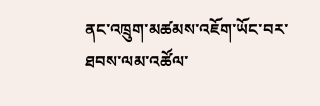ནང་འཁྲུག་མཚམས་འཇོག་ཡོང་བར་ཐབས་ལམ་འཚོལ་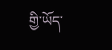གྱི་ཡོད་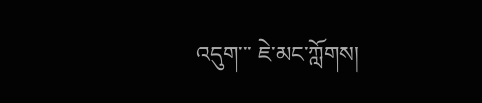འདུག་་་ ཇེ་མང་ཀློགས།